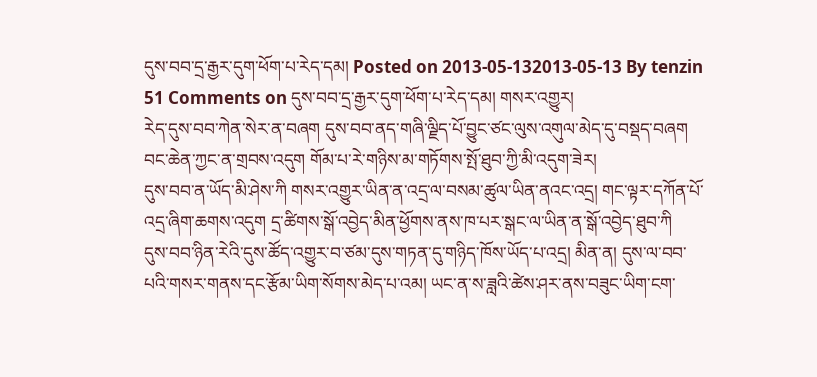དུས་བབ་དྲ་རྒྱར་དུག་ཕོག་པ་རེད་དམ། Posted on 2013-05-132013-05-13 By tenzin 51 Comments on དུས་བབ་དྲ་རྒྱར་དུག་ཕོག་པ་རེད་དམ། གསར་འགྱུར།
རེད་དུས་བབ་ཀེན་སེར་ན་བཞག དུས་བབ་ནད་གཞི་ལྗིད་པོ་བྱུང་ཙང་ལུས་འགུལ་མེད་དུ་བསྡད་བཞག བང་ཆེན་ཀྱང་ན་གྲབས་འདུག གོམ་པ་རེ་གཉིས་མ་གཏོགས་སྤོ་ཐུབ་ཀྱི་མི་འདུག་ཟེར།
དུས་བབ་ན་ཡོད་མི་ཤེས་ཀི གསར་འགྱུར་ཡིན་ན་འདྲ་ལ་བསམ་ཚུལ་ཡིན་ནའང་འདྲ། གང་ལྟར་དཀོན་པོ་འདྲ་ཞིག་ཆགས་འདུག དྲ་ཚིགས་སྒོ་འབྱེད་མིན་ཕྱོགས་ནས་ཁ་པར་སྒང་ལ་ཡིན་ན་སྒོ་འབྱེད་ཐུབ་ཀི
དུས་བབ་ཉིན་རེའི་དུས་ཚོད་འགྱུར་བ་ཙམ་དུས་གཏན་དུ་གཉིད་ཁོས་ཡོད་པ་འདྲ། མིན་ན། དུས་ལ་བབ་པའི་གསར་གནས་དང་རྩོམ་ཡིག་སོགས་མེད་པ་འམ། ཡང་ན་ས་ཟླའི་ཚེས་ཤར་ནས་བཟུང་ཡིག་ངག་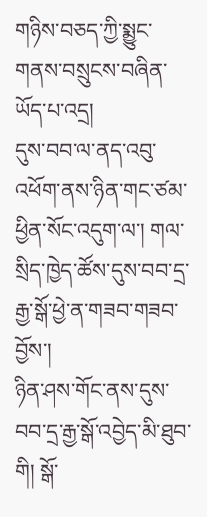གཉིས་བཅད་ཀྱི་སྨྱུང་གནས་བསྲུངས་བཞིན་ཡོད་པ་འདྲ།
དུས་བབ་ལ་ནད་འབུ་འཕོག་ནས་ཉིན་གང་ཙམ་ཕྱིན་སོང་འདུག་ལ་། གལ་སྲིད་ཁྱེད་ཚོས་དུས་བབ་དྲ་རྒྱ་སྒོ་ཕྱེ་ན་གཟབ་གཟབ་བྱོས་།
ཉིན་ཤས་གོང་ནས་དུས་བབ་དྲ་རྒྱ་སྒོ་འབྱེད་མི་ཐུབ་གི། སྒོ་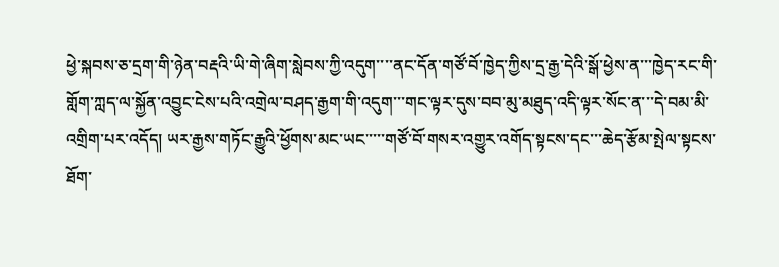ཕྱེ་སྐབས་ཅ་དྲག་གི་ཉེན་བརྡའི་ཡི་གེ་ཞིག་སླེབས་ཀྱི་འདུག་་་་ནང་དོན་གཙོ་བོ་ཁྱེད་ཀྱིས་དྲ་རྒྱ་དེའི་སྒོ་ཕྱེས་ན་་་ཁྱེད་རང་གི་གློག་ཀླད་ལ་སྐྱོན་འབྱུང་ངེས་པའི་འགྲེལ་བཤད་རྒྱག་གི་འདུག་་་གང་ལྟར་དུས་བབ་མུ་མཐུད་འདི་ལྟར་སོང་ན་་་དེ་བམ་མི་འགྲིག་པར་འདོད། ཡར་རྒྱས་གཏོང་རྒྱུའི་ཕྱོགས་མང་ཡང་་་་་གཙོ་བོ་གསར་འགྱུར་འགོད་སྟངས་དང་་་ཆེད་རྩོམ་སྤེལ་སྟངས་ཐོག་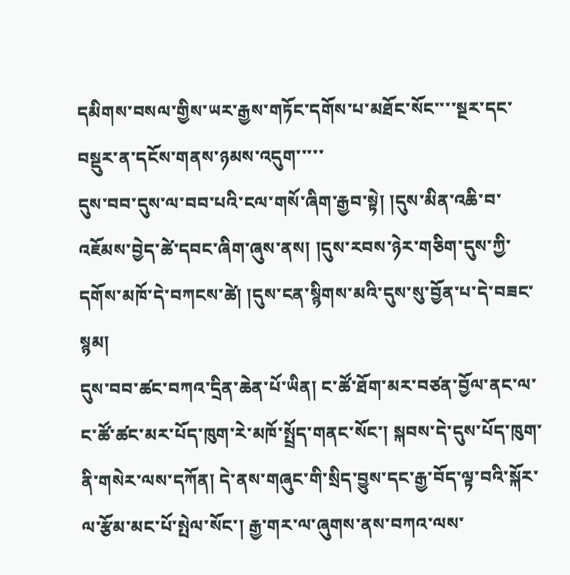དམིགས་བསལ་གྱིས་ཡར་རྒྱས་གཏོང་དགོས་པ་མཐོང་སོང་་་་སྔར་དང་བསྡུར་ན་དངོས་གནས་ཉམས་འདུག་་་་་
དུས་བབ་དུས་ལ་བབ་པའི་ངལ་གསོ་ཞིག་རྒྱབ་སྟེ། །དུས་མིན་འཆི་བ་འཇོམས་བྱེད་ཚེ་དབང་ཞིག་ཞུས་ནས། །དུས་རབས་ཉེར་གཅིག་དུས་ཀྱི་དགོས་མཁོ་དེ་བཀངས་ཚེ། །དུས་ངན་སྙིགས་མའི་དུས་སུ་བྱོན་པ་དེ་བཟང་སྙམ།
དུས་བབ་ཚང་བཀའ་དྲིན་ཆེན་པོ་ཡིན། ང་ཚོ་ཐོག་མར་བཙན་བྱོལ་ནང་ལ་ང་ཚོ་ཚང་མར་པོད་ཁུག་རེ་མཁོ་སྤྲོད་གནང་སོང་། སྐབས་དེ་དུས་པོད་ཁུག་ནི་གསེར་ལས་དཀོན། དེ་ནས་གཞུང་གི་སྲིད་བྱུས་དང་རྒྱ་བོད་ལྟ་བའི་སྐོར་ལ་རྩོམ་མང་པོ་སྤེལ་སོང་། རྒྱ་གར་ལ་ཞུགས་ནས་བཀའ་ལས་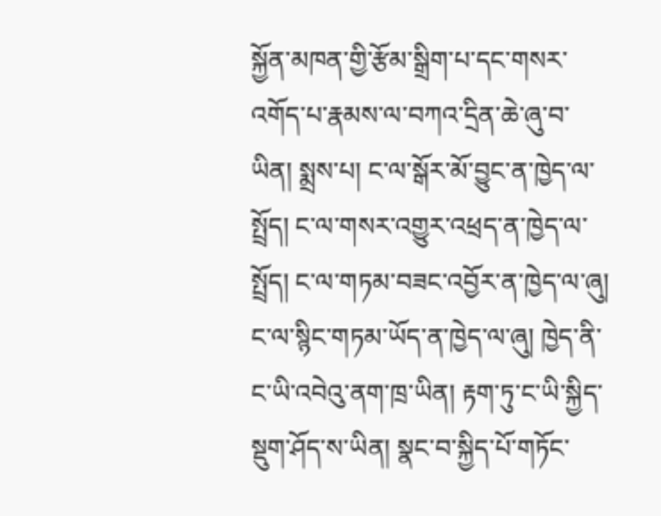སྐྱོན་མཁན་གྱི་རྩོམ་སྒྲིག་པ་དང་གསར་འགོད་པ་རྣམས་ལ་བཀའ་དྲིན་ཆེ་ཞུ་བ་ཡིན། སྨྲས་པ། ང་ལ་སྒོར་མོ་བྱུང་ན་ཁྱེད་ལ་སྤྲོད། ང་ལ་གསར་འགྱུར་འཕྲད་ན་ཁྱེད་ལ་སྤྲོད། ང་ལ་གཏམ་བཟང་འབྱོར་ན་ཁྱེད་ལ་ཞུ། ང་ལ་སྙིང་གཏམ་ཡོད་ན་ཁྱེད་ལ་ཞུ། ཁྱེད་ནི་ང་ཡི་འབེའུ་ནག་ཁྲ་ཡིན། རྟག་ཏུ་ང་ཡི་སྐྱིད་སྡུག་ཤོད་ས་ཡིན། སྣང་བ་སྐྱིད་པོ་གཏོང་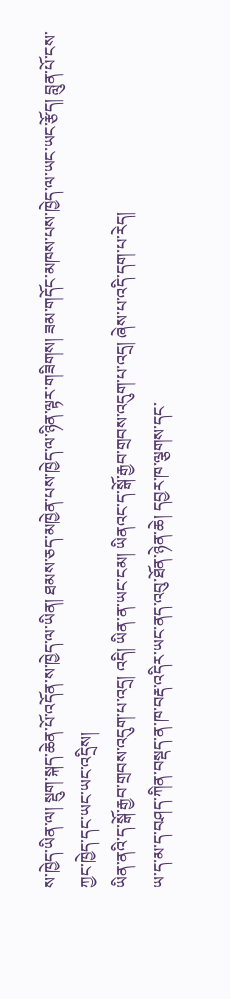ས་ཁྱེད་ཡིན་ལ། སྡུག་སྐད་ཆེན་པོ་འདོན་ས་ཁྱེད་ལ་ཡིན། ཐམས་ཅད་མཁྱེན་པས་ཁྱེད་ལ་ཉིན་ལྟར་གཟིགས། ཟམ་གདོང་མཁས་པས་ཁྱེད་ལ་ཡང་ཡང་རྩོད། བླུན་པོ་ངས་ཀྱང་ཁྱེད་དང་ཡང་ཡང་འདྲིས།
ཡིན་ནའི་ད་སྒོ་རྒྱབ་གྲབས་འདུག་པ་འདྲ། འདི། ཡིན་ན་ཡང་ངམ། ཡིནའང་ད་སྒོ་རྒྱབ་གྲབས་འདུག་པ་འདྲ། ཞེས་པ་འདི་དག་པ་རེད།
ཡ་ད་མ་ད་བཤད་ཀིན་བསྡད་ན་ཁ་བརྡ་འདིར་ཡང་ནད་འབུ་ཐོན་ཉེན་ཆེ། དབྱར་ཁ་ལྕགས་དང་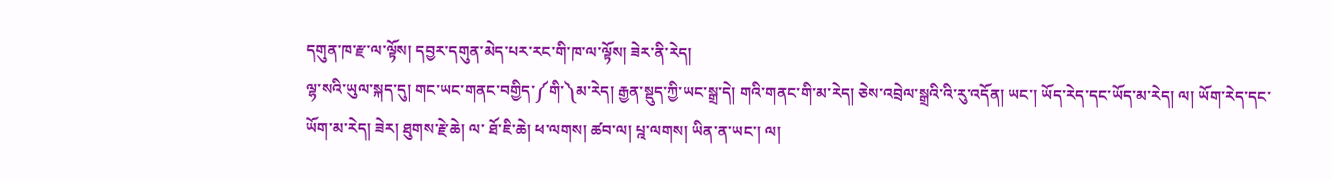དགུན་ཁ་རྫ་ལ་ལྟོས། དབྱར་དགུན་མེད་པར་རང་གི་ཁ་ལ་ལྟོས། ཟེར་ནི་རེད།
ལྷ་སའི་ཡུལ་སྐད་དུ། གང་ཡང་གནང་བགྱིད་༼གི་༽མ་རེད། རྒྱན་སྡུད་ཀྱི་ཡང་སྒྲ་དེ། གའི་གནང་གི་མ་རེད། ཅེས་འབྲེལ་སྒྲའི་འི་རུ་འདོན། ཡང་། ཡོད་རེད་དང་ཡོད་མ་རེད། ལ། ཡོག་རེད་དང་ཡོག་མ་རེད། ཟེར། ཐུགས་རྗེ་ཆེ། ལ་ ཐོ་ཇི་ཆེ། ཕ་ལགས། ཚབ་ལ། པྰ་ལགས། ཡིན་ན་ཡང་། ལ།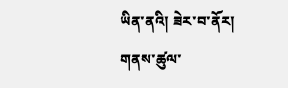ཡིན་ནའི། ཟེར་བ་ནོར།
གནས་ཚུལ་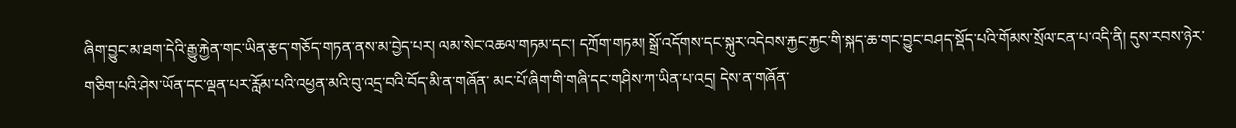ཞིག་བྱུང་མ་ཐག་དེའི་རྒྱུ་རྐྱེན་གང་ཡིན་རྩད་གཅོད་གཏན་ནས་མ་བྱེད་པར། ལམ་སེང་འཆལ་གཏམ་དང་། དཀྲོག་གཏམ། སྒྲོ་འདོགས་དང་སྐུར་འདེབས་རྐྱང་རྐྱང་གི་སྐད་ཆ་གང་བྱུང་བཤད་སྡོད་པའི་གོམས་སྲོལ་ངན་པ་འདི་ནི། དུས་རབས་ཉེར་གཅིག་པའི་ཤེས་ཡོན་དང་ལྡན་པར་རློམ་པའི་འཕྱན་མའི་བུ་འདྲ་བའི་བོད་མི་ན་གཞོན་ མང་པོ་ཞིག་གི་གཞི་དང་གཤིས་ཀ་ཡིན་པ་འདྲ། དེས་ན་གཞོན་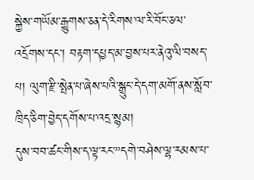སྐྱེས་གཡོམ་རྒྱུགས་ཅན་དེ་རིགས་ལ་རི་བོང་ཅལ་འདྲོགས་དང་། བརྟག་དཔྱད་མ་བྱས་པར་ནེའུ་ལི་བསད་པ། ལུག་རྫི་སྤེན་པ་ཞེས་པའི་སྒྲུང་དེ་དག་མགོ་ནས་སློབ་ཁྲིད་ཅིག་བྱེད་དགོས་པ་འདྲ་སྙམ།
དུས་བབ་ཚང་གིས་ད་ལྟ་རང་”དགེ་བཤེས་ལྷ་རམས་པ་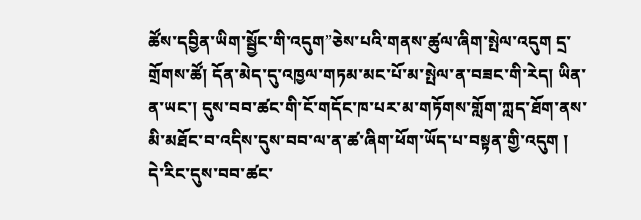ཚོས་དབྱིན་ཡིག་སྦྱོང་གི་འདུག”ཅེས་པའི་གནས་ཚུལ་ཞིག་སྤེལ་འདུག དྲ་གྲོགས་ཚོ། དོན་མེད་དུ་འཁྱལ་གཏམ་མང་པོ་མ་སྤེལ་ན་བཟང་གི་རེད། ཡིན་ན་ཡང་། དུས་བབ་ཚང་གི་ངོ་གདོང་ཁ་པར་མ་གཏོགས་གློག་ཀླད་ཐོག་ནས་མི་མཐོང་བ་འདིས་དུས་བབ་ལ་ན་ཚ་ཞིག་ཕོག་ཡོད་པ་བསྟན་གྱི་འདུག །
དེ་རིང་དུས་བབ་ཚང་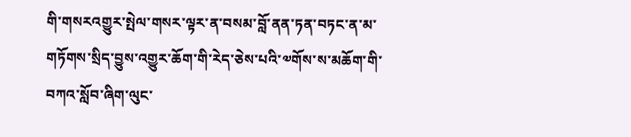གི་གསརའགྱུར་སྤེལ་གསར་ལྟར་ན་བསམ་བློ་ནན་ཏན་བཏང་ན་མ་གཏོགས་སྲིད་བྱུས་འགྱུར་ཆོག་གི་རེད་ཅེས་པའི་༧གོས་ས་མཆོག་གི་བཀའ་སློབ་ཞིག་ལུང་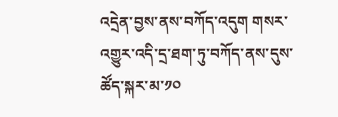འདྲེན་བྱས་ནས་བཀོད་འདུག གསར་འགྱུར་འདི་དྲ་ཐག་ཏུ་བཀོད་ནས་དུས་ཚོད་སྐར་མ་༡༠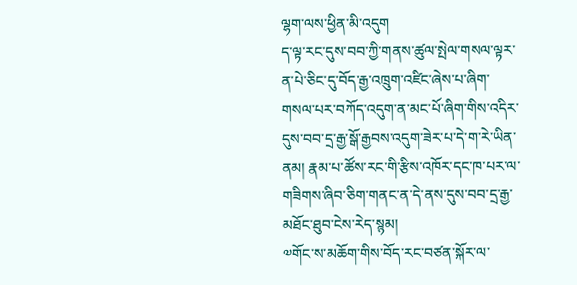ལྷག་ལས་ཕྱིན་མི་འདུག
ད་ལྟ་རང་དུས་བབ་ཀྱི་གནས་ཚུལ་སྤེལ་གསལ་ལྟར་ན་པེ་ཅིང་དུ་བོད་རྒྱ་འཁྲུག་འཛིང་ཞེས་པ་ཞིག་གསལ་པར་བཀོད་འདུག་ན་མང་པོ་ཞིག་གིས་འདིར་དུས་བབ་དྲ་རྒྱ་སྒོ་རྒྱབས་འདུག་ཟེར་པ་དེ་ག་རེ་ཡིན་ནམ། རྣམ་པ་ཚོས་རང་གི་རྩིས་འཁོར་དང་ཁ་པར་ལ་གཟིགས་ཞིབ་ཅིག་གནང་ན་དེ་ནས་དུས་བབ་དྲ་རྒྱ་མཐོང་ཐུབ་ངེས་རེད་སྙམ།
༧གོང་ས་མཆོག་གིས་བོད་རང་བཙན་སྐོར་ལ་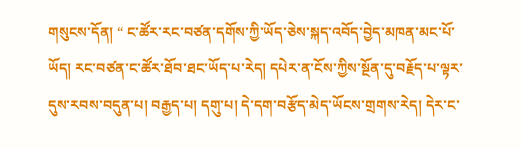གསུངས་དོན། “ ང་ཚོར་རང་བཙན་དགོས་ཀྱི་ཡོད་ཅེས་སྐད་འབོད་བྱེད་མཁན་མང་པོ་ཡོད། རང་བཙན་ང་ཚོར་ཐོབ་ཐང་ཡོད་པ་རེད། དཔེར་ན་ངོས་ཀྱིས་སྔོན་དུ་བརྗོད་པ་ལྟར་དུས་རབས་བདུན་པ། བརྒྱད་པ། དགུ་པ། དེ་དག་བརྩོད་མེད་ཡོངས་གྲགས་རེད། དེར་ང་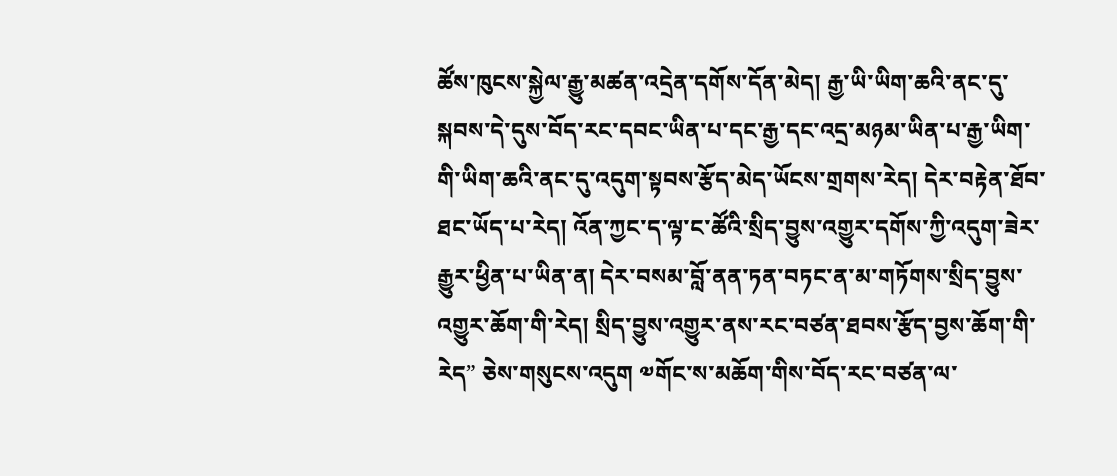ཚོས་ཁུངས་སྐྱེལ་རྒྱུ་མཚན་འདྲེན་དགོས་དོན་མེད། རྒྱ་ཡི་ཡིག་ཆའི་ནང་དུ་སྐབས་དེ་དུས་བོད་རང་དབང་ཡིན་པ་དང་རྒྱ་དང་འདྲ་མཉམ་ཡིན་པ་རྒྱ་ཡིག་གི་ཡིག་ཆའི་ནང་དུ་འདུག་སྟབས་རྩོད་མེད་ཡོངས་གྲགས་རེད། དེར་བརྟེན་ཐོབ་ཐང་ཡོད་པ་རེད། འོན་ཀྱང་ད་ལྟ་ང་ཚོའི་སྲིད་བྱུས་འགྱུར་དགོས་ཀྱི་འདུག་ཟེར་རྒྱུར་ཕྱིན་པ་ཡིན་ན། དེར་བསམ་བློ་ནན་ཏན་བཏང་ན་མ་གཏོགས་སྲིད་བྱུས་འགྱུར་ཆོག་གི་རེད། སྲིད་བྱུས་འགྱུར་ནས་རང་བཙན་ཐབས་རྩོད་བྱས་ཆོག་གི་རེད” ཅེས་གསུངས་འདུག ༧གོང་ས་མཆོག་གིས་བོད་རང་བཙན་ལ་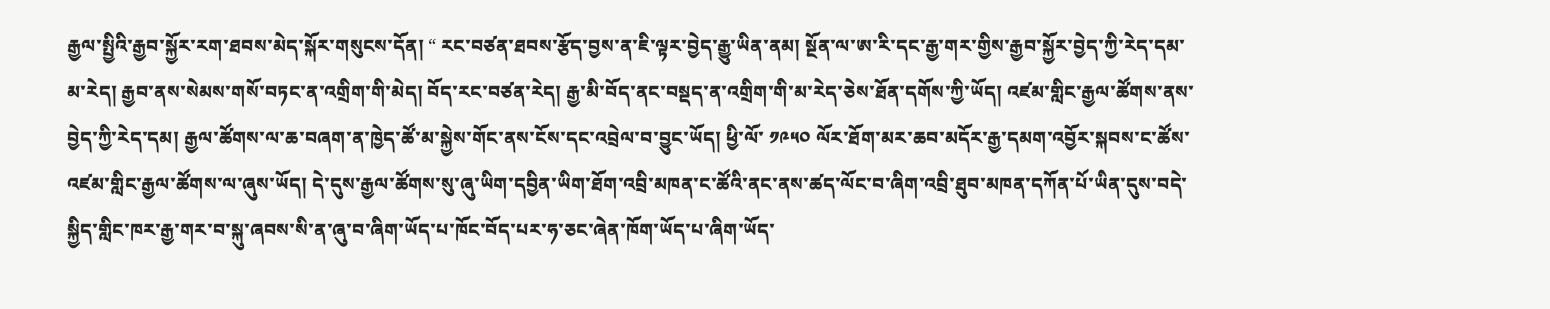རྒྱལ་སྤྱིའི་རྒྱབ་སྐྱོར་རག་ཐབས་མེད་སྐོར་གསུངས་དོན། “ རང་བཙན་ཐབས་རྩོད་བྱས་ན་ཇི་ལྟར་བྱེད་རྒྱུ་ཡིན་ནམ། སྔོན་ལ་ཨ་རི་དང་རྒྱ་གར་གྱིས་རྒྱབ་སྐྱོར་བྱེད་ཀྱི་རེད་དམ་མ་རེད། རྒྱབ་ནས་སེམས་གསོ་བཏང་ན་འགྲིག་གི་མེད། བོད་རང་བཙན་རེད། རྒྱ་མི་བོད་ནང་བསྡད་ན་འགྲིག་གི་མ་རེད་ཅེས་ཐོན་དགོས་ཀྱི་ཡོད། འཛམ་གླིང་རྒྱལ་ཚོགས་ནས་བྱེད་ཀྱི་རེད་དམ། རྒྱལ་ཚོགས་ལ་ཆ་བཞག་ན་ཁྱེད་ཚོ་མ་སྐྱེས་གོང་ནས་ངོས་དང་འབྲེལ་བ་བྱུང་ཡོད། ཕྱི་ལོ་ ༡༩༥༠ ལོར་ཐོག་མར་ཆབ་མདོར་རྒྱ་དམག་འབྱོར་སྐབས་ང་ཚོས་འཛམ་གླིང་རྒྱལ་ཚོགས་ལ་ཞུས་ཡོད། དེ་དུས་རྒྱལ་ཚོགས་སུ་ཞུ་ཡིག་དབྱིན་ཡིག་ཐོག་འབྲི་མཁན་ང་ཚོའི་ནང་ནས་ཚད་ལོང་བ་ཞིག་འབྲི་ཐུབ་མཁན་དཀོན་པོ་ཡིན་དུས་བདེ་སྐྱིད་གླིང་ཁར་རྒྱ་གར་བ་སྐུ་ཞབས་སི་ན་ཞུ་བ་ཞིག་ཡོད་པ་ཁོང་བོད་པར་ཧ་ཅང་ཞེན་ཁོག་ཡོད་པ་ཞིག་ཡོད་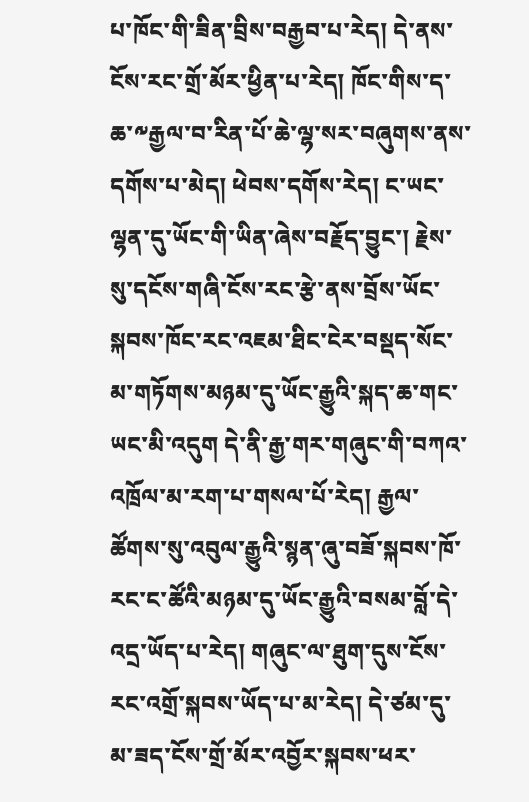པ་ཁོང་གི་ཟིན་བྲིས་བརྒྱབ་པ་རེད། དེ་ནས་ངོས་རང་གྲོ་མོར་ཕྱིན་པ་རེད། ཁོང་གིས་ད་ཆ་༸རྒྱལ་བ་རིན་པོ་ཆེ་ལྷ་སར་བཞུགས་ནས་དགོས་པ་མེད། ཕེབས་དགོས་རེད། ང་ཡང་ལྷན་དུ་ཡོང་གི་ཡིན་ཞེས་བརྗོད་བྱུང་། རྗེས་སུ་དངོས་གཞི་ངོས་རང་རྩེ་ནས་བྲོས་ཡོང་སྐབས་ཁོང་རང་འཇམ་ཐིང་ངེར་བསྡད་སོང་མ་གཏོགས་མཉམ་དུ་ཡོང་རྒྱུའི་སྐད་ཆ་གང་ཡང་མི་འདུག དེ་ནི་རྒྱ་གར་གཞུང་གི་བཀའ་འཁྲོལ་མ་རག་པ་གསལ་པོ་རེད། རྒྱལ་ཚོགས་སུ་འབུལ་རྒྱུའི་སྙན་ཞུ་བཟོ་སྐབས་ཁོ་རང་ང་ཚོའི་མཉམ་དུ་ཡོང་རྒྱུའི་བསམ་བློ་དེ་འདྲ་ཡོད་པ་རེད། གཞུང་ལ་ཐུག་དུས་ངོས་རང་འགྲོ་སྐབས་ཡོད་པ་མ་རེད། དེ་ཙམ་དུ་མ་ཟད་ངོས་གྲོ་མོར་འབྱོར་སྐབས་ཕར་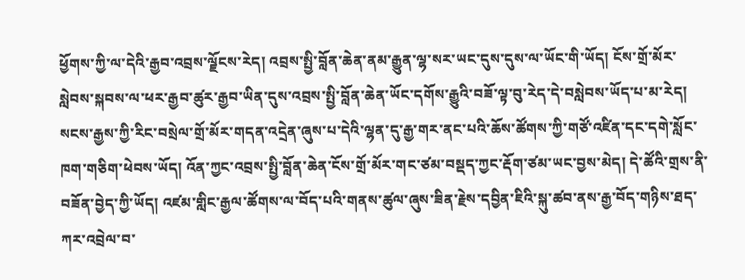ཕྱོགས་ཀྱི་ལ་དེའི་རྒྱབ་འབྲས་ལྗོངས་རེད། འབྲས་སྤྱི་བློན་ཆེན་ནམ་རྒྱུན་ལྷ་སར་ཡང་དུས་དུས་ལ་ཡོང་གི་ཡོད། ངོས་གྲོ་མོར་སླེབས་སྐབས་ལ་ཕར་རྒྱབ་ཚུར་རྒྱབ་ཡིན་དུས་འབྲས་སྤྱི་བློན་ཆེན་ཡོང་དགོས་རྒྱུའི་བཟོ་ལྟ་བུ་རེད་དེ་བསླེབས་ཡོད་པ་མ་རེད། སངས་རྒྱས་ཀྱི་རིང་བསྲེལ་གྲོ་མོར་གདན་འདྲེན་ཞུས་པ་དེའི་ལྷན་དུ་རྒྱ་གར་ནང་པའི་ཆོས་ཚོགས་ཀྱི་གཙོ་འཛིན་དང་དགེ་སློང་ཁག་གཅིག་ཕེབས་ཡོད། འོན་ཀྱང་འབྲས་སྤྱི་བློན་ཆེན་ངོས་གྲོ་མོར་གང་ཙམ་བསྡད་ཀྱང་རྡོག་ཙམ་ཡང་བྱས་མེད། དེ་ཚོའི་གྲས་ནི་བཟོན་བྱེད་ཀྱི་ཡོད། འཛམ་གླིང་རྒྱལ་ཚོགས་ལ་བོད་པའི་གནས་ཚུལ་ཞུས་ཟིན་རྗེས་དབྱིན་ཇིའི་སྐུ་ཚབ་ནས་རྒྱ་བོད་གཉིས་ཐད་ཀར་འབྲེལ་བ་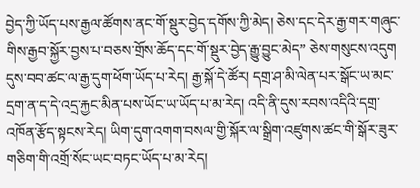བྱེད་ཀྱི་ཡོད་པས་རྒྱལ་ཚོགས་ནང་གོ་སྡུར་བྱེད་དགོས་ཀྱི་མེད། ཅེས་དང་དེར་རྒྱ་གར་གཞུང་གིས་རྒྱབ་སྐྱོར་བྱས་པ་བཅས་གྲོས་ཆོད་དང་གོ་སྡུར་བྱེད་རྒྱུ་བྱུང་མེད” ཅེས་གསུངས་འདུག
དུས་བབ་ཚང་ལ་རྒྱ་དུག་ཕོག་ཡོད་པ་རེད། རྒྱ་སྐོ་དེ་ཚོར། དགྲ་ཤ་མི་ལེན་པར་སྒོང་ཡ་མང་དྲག་ན་ད་དེ་འདྲ་རྐྱང་མིན་པས་ཡོང་ཡ་ཡོད་པ་མ་རེད། འདི་ནི་དུས་རབས་འདིའི་དགྲ་འཁོན་རྩོད་སྟངས་རེད། ཡིག་དུག་འགག་བསལ་གྱི་སྐོར་ལ་སྒྲིག་འཛུགས་ཚང་གི་སྒོར་ཟུར་གཅིག་གི་འགྲོ་སོང་ཡང་བཏང་ཡོད་པ་མ་རེད།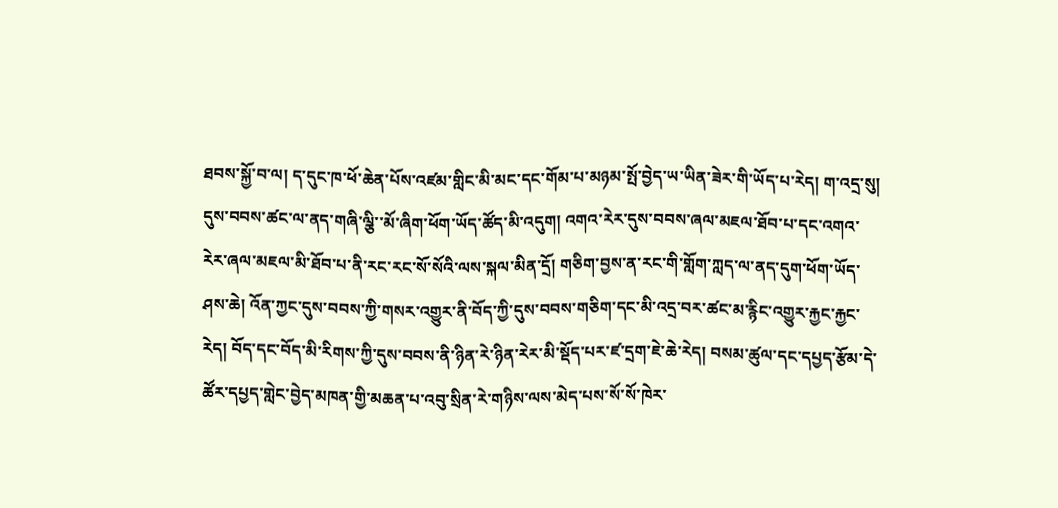ཐབས་སྐྱོ་བ་ལ། ད་དུང་ཁ་ཕོ་ཆེན་པོས་འཛམ་གླིང་མི་མང་དང་གོམ་པ་མཉམ་སྤོ་བྱེད་ཡ་ཡིན་ཟེར་གི་ཡོད་པ་རེད། ག་འདྲ་སུ།
དུས་བབས་ཚང་ལ་ནད་གཞི་ལྕི་་མོ་ཞིག་ཕོག་ཡོད་ཚོད་མི་འདུག། འགའ་རེར་དུས་བབས་ཞལ་མཇལ་ཐོབ་པ་དང་འགའ་རེར་ཞལ་མཇལ་མི་ཐོབ་པ་ནི་རང་རང་སོ་སོའི་ལས་སྐལ་མིན་དྲོ། གཅིག་བྱས་ན་རང་གི་གློག་ཀླད་ལ་ནད་དུག་ཕོག་ཡོད་ཤས་ཆེ། འོན་ཀྱང་དུས་བབས་ཀྱི་གསར་འགྱུར་ནི་བོད་ཀྱི་དུས་བབས་གཅིག་དང་མི་འདྲ་བར་ཚང་མ་རྙིང་འགྱུར་རྐྱང་རྐྱང་རེད། བོད་དང་བོད་མི་རིགས་ཀྱི་དུས་བབས་ནི་ཉིན་རེ་ཉིན་རེར་མི་སྡོད་པར་ཛ་དྲག་ཇེ་ཆེ་རེད། བསམ་ཚུལ་དང་དཔྱད་རྩོམ་དེ་ཚོར་དཔྱད་གླེང་བྱེད་མཁན་གྱི་མཆན་པ་འབུ་སྲིན་རེ་གཉིས་ལས་མེད་པས་སོ་སོ་ཁེར་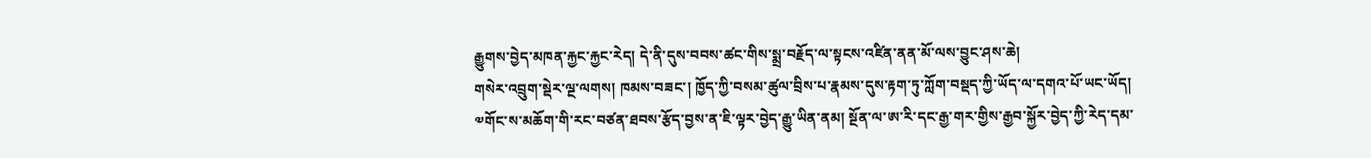རྒྱུགས་བྱེད་མཁན་རྐྱང་རྐྱང་རེད། དེ་ནི་དུས་བབས་ཚང་གིས་སྨྲ་བརྗོད་ལ་སྟངས་འཛིན་ནན་མོ་ལས་བྱུང་ཤས་ཆེ།
གསེར་འབྲུག་སྡེར་ལྔ་ལགས། ཁམས་བཟང་། ཁྱོད་ཀྱི་བསམ་ཚུལ་བྲིས་པ་རྣམས་དུས་རྟག་ཏུ་ཀློག་བསྡད་ཀྱི་ཡོད་ལ་དགའ་པོ་ཡང་ཡོད། ༧གོང་ས་མཆོག་གི་རང་བཙན་ཐབས་རྩོད་བྱས་ན་ཇི་ལྟར་བྱེད་རྒྱུ་ཡིན་ནམ། སྔོན་ལ་ཨ་རི་དང་རྒྱ་གར་གྱིས་རྒྱབ་སྐྱོར་བྱེད་ཀྱི་རེད་དམ་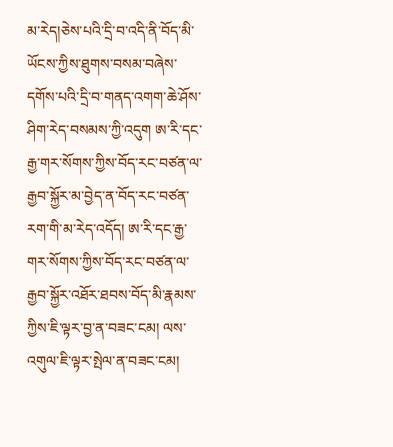མ་རེད།ཅེས་པའི་དྲི་བ་འདི་ནི་བོད་མི་ཡོངས་ཀྱིས་ཐུགས་བསམ་བཞེས་དགོས་པའི་དྲི་བ་གནད་འགག་ཆེ་ཤོས་ཤིག་རེད་བསམས་ཀྱི་འདུག ཨ་རི་དང་རྒྱ་གར་སོགས་ཀྱིས་བོད་རང་བཙན་ལ་རྒྱབ་སྐྱོར་མ་བྱེད་ན་བོད་རང་བཙན་རག་གི་མ་རེད་འདོད། ཨ་རི་དང་རྒྱ་གར་སོགས་ཀྱིས་བོད་རང་བཙན་ལ་རྒྱབ་སྐྱོར་འཐོར་ཐབས་བོད་མི་རྣམས་ཀྱིས་ཇི་ལྟར་བྱ་ན་བཟང་ངམ། ལས་འགུལ་ཇི་ལྟར་སྤེལ་ན་བཟང་ངམ།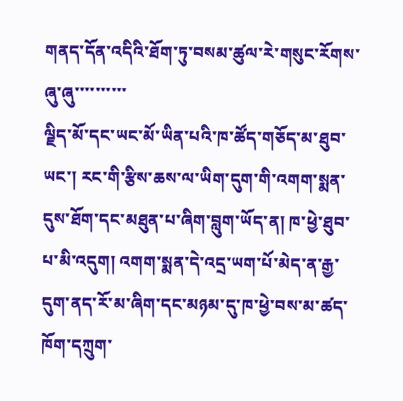གནད་དོན་འདིའི་ཐོག་ཏུ་བསམ་ཚུལ་རེ་གསུང་རོགས་ཞུ་ཞུ་་་་་་་་་་
ལྗིད་མོ་དང་ཡང་མོ་ཡིན་པའི་ཁ་ཚོད་གཅོད་མ་ཐུབ་ཡང་། རང་གི་རྩིས་ཆས་ལ་ཡིག་དུག་གི་འགག་སྨན་དུས་ཐོག་དང་མཐུན་པ་ཞིག་བླུག་ཡོད་ན། ཁ་ཕྱེ་ཐུབ་པ་མི་འདུག། འགག་སྨན་དེ་འདྲ་ཡག་པོ་མེད་ན་རྒྱ་དུག་ནད་རོ་མ་ཞིག་དང་མཉམ་དུ་ཁ་ཕྱེ་བས་མ་ཚད་ཁོག་དཀྲུག་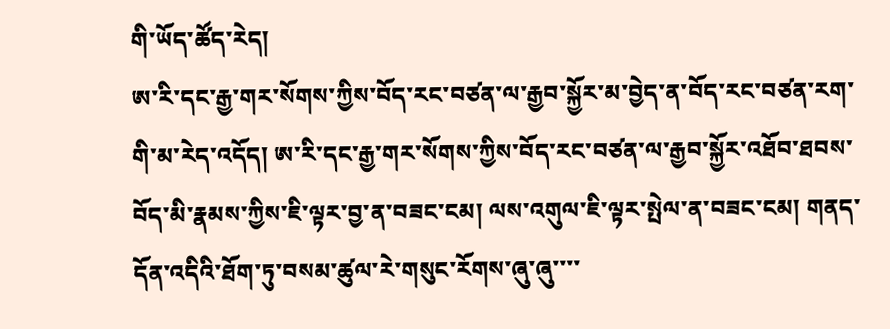གི་ཡོད་ཚོད་རེད།
ཨ་རི་དང་རྒྱ་གར་སོགས་ཀྱིས་བོད་རང་བཙན་ལ་རྒྱབ་སྐྱོར་མ་བྱེད་ན་བོད་རང་བཙན་རག་གི་མ་རེད་འདོད། ཨ་རི་དང་རྒྱ་གར་སོགས་ཀྱིས་བོད་རང་བཙན་ལ་རྒྱབ་སྐྱོར་འཐོབ་ཐབས་བོད་མི་རྣམས་ཀྱིས་ཇི་ལྟར་བྱ་ན་བཟང་ངམ། ལས་འགུལ་ཇི་ལྟར་སྤེལ་ན་བཟང་ངམ། གནད་དོན་འདིའི་ཐོག་ཏུ་བསམ་ཚུལ་རེ་གསུང་རོགས་ཞུ་ཞུ་་་་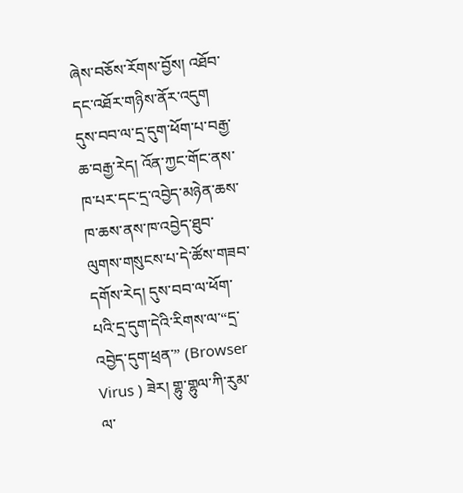ཞེས་བཅོས་རོགས་བྱོས། འཐོབ་དང་འཐོར་གཉིས་ནོར་འདུག
དུས་བབ་ལ་དྲ་དུག་ཕོག་པ་བརྒྱ་ཆ་བརྒྱ་རེད། འོན་ཀྱང་གོང་ནས་ཁ་པར་དང་དྲ་འབྱེད་མཉེན་ཆས་ཁ་ཆས་ནས་ཁ་འབྱེད་ཐུབ་ལུགས་གསུངས་པ་དེ་ཚོས་གཟབ་དགོས་རེད། དུས་བབ་ལ་ཕོག་པའི་དྲ་དུག་དེའི་རིགས་ལ་“དྲ་འབྱེད་དུག་ཕྲན་” (Browser Virus ) ཟེར། གྷུ་གྷུལ་ཀི་རུམ་ལ་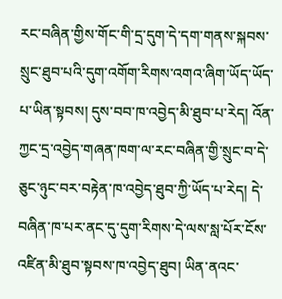རང་བཞིན་གྱིས་གོང་གི་དྲ་དུག་དེ་དག་གནས་སྐབས་སྲུང་ཐུབ་པའི་དུག་འགོག་རིགས་འགའ་ཞིག་ཡོད་ཡོད་པ་ཡིན་སྟབས། དུས་བབ་ཁ་འབྱེད་མི་ཐུབ་པ་རེད། འོན་ཀྱང་དྲ་འབྱེད་གཞན་ཁག་ལ་རང་བཞིན་གྱི་སྲུང་བ་དེ་ཅུང་ཉུང་བར་བརྟེན་ཁ་འབྱེད་ཐུབ་ཀྱི་ཡོད་པ་རེད། དེ་བཞིན་ཁ་པར་ནང་དུ་དུག་རིགས་དེ་ལས་སླ་པོར་ངོས་འཛིན་མི་ཐུབ་སྟབས་ཁ་འབྱེད་ཐུབ། ཡིན་ནའང་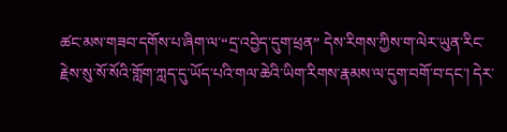ཚང་མས་གཟབ་དགོས་པ་ཞིག་ལ་“དྲ་འབྱེད་དུག་ཕྲན” དེས་རིགས་ཀྱིས་ག་ལེར་ཡུན་རིང་རྗེས་སུ་སོ་སོའི་གློག་ཀླད་དུ་ཡོད་པའི་གལ་ཆེའི་ཡིག་རིགས་རྣམས་ལ་དུག་བགོ་བ་དང་། དེར་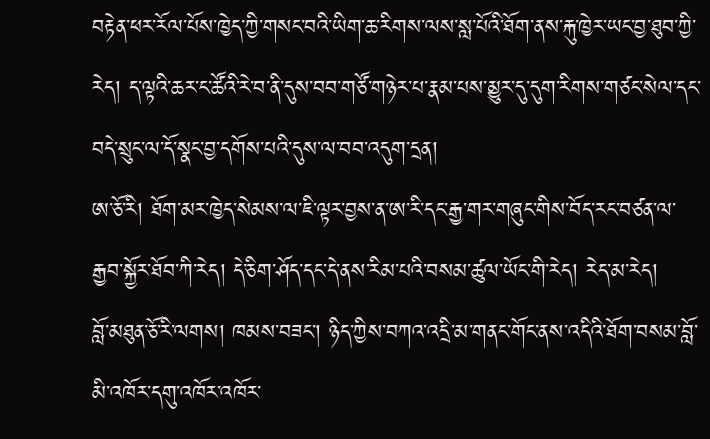བརྟེན་ཕར་རོལ་པོས་ཁྱེད་ཀྱི་གསང་བའི་ཡིག་ཆ་རིགས་ལས་སླ་པོའི་ཐོག་ནས་རྐུ་ཁྱེར་ཡང་བྱ་ཐུབ་ཀྱི་རེད། ད་ལྟའི་ཆར་ང་ཚོའི་རེ་བ་ནི་དུས་བབ་གཙོ་གཉེར་པ་རྣམ་པས་མྱུར་དུ་དུག་རིགས་གཙང་སེལ་དང་བདེ་སྲུང་ལ་དོ་སྣང་བྱ་དགོས་པའི་དུས་ལ་བབ་འདུག་དྲན།
ཨ་ཅོ་རི། ཐོག་མར་ཁྱེད་སེམས་ལ་ཇི་ལྟར་བྱས་ན་ཨ་རི་དང་རྒྱ་གར་གཞུང་གིས་བོད་རང་བཙན་ལ་རྒྱབ་སྐྱོར་ཐོབ་ཀི་རེད། དེ་ཅིག་ཤོད་དང་དེ་ནས་རིམ་པའི་བསམ་ཚུལ་ཡོང་གི་རེད། རེད་མ་རེད།
བློ་མཐུན་ཅོ་རི་ལགས། ཁམས་བཟང་། ཉིད་ཀྱིས་བཀའ་འདྲི་མ་གནང་གོང་ནས་འདིའི་ཐོག་བསམ་བློ་མི་འཁོར་དགུ་འཁོར་འཁོར་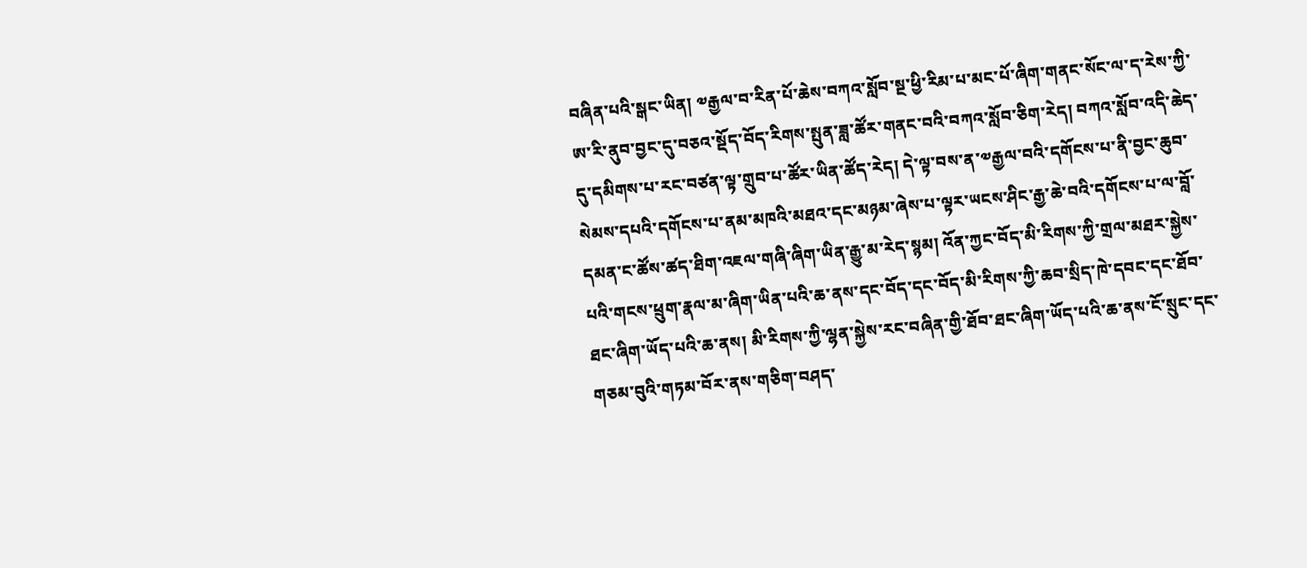བཞིན་པའི་སྒང་ཡིན། ༧རྒྱལ་བ་རིན་པོ་ཆེས་བཀའ་སློབ་སྔ་ཕྱི་རིམ་པ་མང་པོ་ཞིག་གནང་སོང་ལ་ད་རེས་ཀྱི་ཨ་རི་ནུབ་བྱང་དུ་བཅའ་སྡོད་བོད་རིགས་སྤུན་ཟླ་ཚོར་གནང་བའི་བཀའ་སློབ་ཅིག་རེད། བཀའ་སློབ་འདི་ཆེད་དུ་དམིགས་པ་རང་བཙན་ལྟ་གྲུབ་པ་ཚོར་ཡིན་ཚོད་རེད། དེ་ལྟ་བས་ན་༧རྒྱལ་བའི་དགོངས་པ་ནི་བྱང་ཆུབ་སེམས་དཔའི་དགོངས་པ་ནམ་མཁའི་མཐའ་དང་མཉམ་ཞེས་པ་ལྟར་ཡངས་ཤིང་རྒྱ་ཆེ་བའི་དགོངས་པ་ལ་བློ་དམན་ང་ཚོས་ཚད་ཐིག་འཇལ་གཞི་ཞིག་ཡིན་རྒྱུ་མ་རེད་སྙམ། འོན་ཀྱང་བོད་མི་རིགས་ཀྱི་གྲལ་མཐར་སྐྱེས་པའི་གངས་ཕྲུག་རྣལ་མ་ཞིག་ཡིན་པའི་ཆ་ནས་དང་བོད་དང་བོད་མི་རིགས་ཀྱི་ཆབ་སྲིད་ཁེ་དབང་དང་ཐོབ་ཐང་ཞིག་ཡོད་པའི་ཆ་ནས། མི་རིགས་ཀྱི་ལྷན་སྐྱེས་རང་བཞིན་གྱི་ཐོབ་ཐང་ཞིག་ཡོད་པའི་ཆ་ནས་ངོ་སྲུང་དང་གཅམ་བུའི་གཏམ་བོར་ནས་གཅིག་བཤད་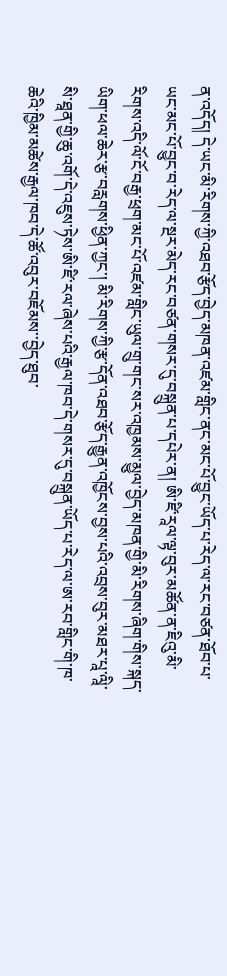ན་འདོད། དེ་ཡང་མི་རིགས་ཀྱི་འཐབ་རྩོད་བྱེད་མཁན་འཛམ་གླིང་ནང་མང་པོ་བྱུང་ཡོད་པ་རེད་ལ་རང་བཙན་ཐོབ་པ་ཡང་མང་པོ་བྱུང་བ་རེད་ལ་སྔར་མེད་རང་བཙན་གསར་དུ་བསྐྲུན་པ་དཔེར་ན། ཨི་ཛི་རཱལ་ལྟ་བུར་མཚོན་ན་ཇིའུ་མི་རིགས་འདི་ལོ་ངོ་བརྒྱ་ཕྲག་མང་པོ་འཛམ་གླིང་ཡུལ་གྲུ་གང་སར་འཁྱམས་མྱུལ་བྱེད་མཁན་གྱི་མི་རིགས་ཞིག་གིས་སྐད་ཡིག་ཕལ་ཆེར་རྩ་བརླགས་ཕྱིན་ཀྱང་། མི་རིགས་ཀྱི་རྩ་དོན་འཐབ་རྩོད་རྒྱུན་འཁྱོངས་བྱས་པའི་འབྲས་བུར་མཐར་པཱ་ལཱི་སི་ཐཱན་གྱི་ཆུ་འགོ་དེ་འཇུས་ཏེས་ཨི་ཛི་རལ་ཞེས་པའི་རྒྱལ་ཁབ་དེ་གསར་དུ་བསྐྲུན་ཡོད་པ་རེད་ལ་ཨ་རབ་གླིང་གི་ཁ་ཆེའི་ཁྱིམ་མཚེས་རྒྱལ་ཁབ་དེ་ཚོ་འབུར་བཇོམས་་བྱེད་ཐུབ་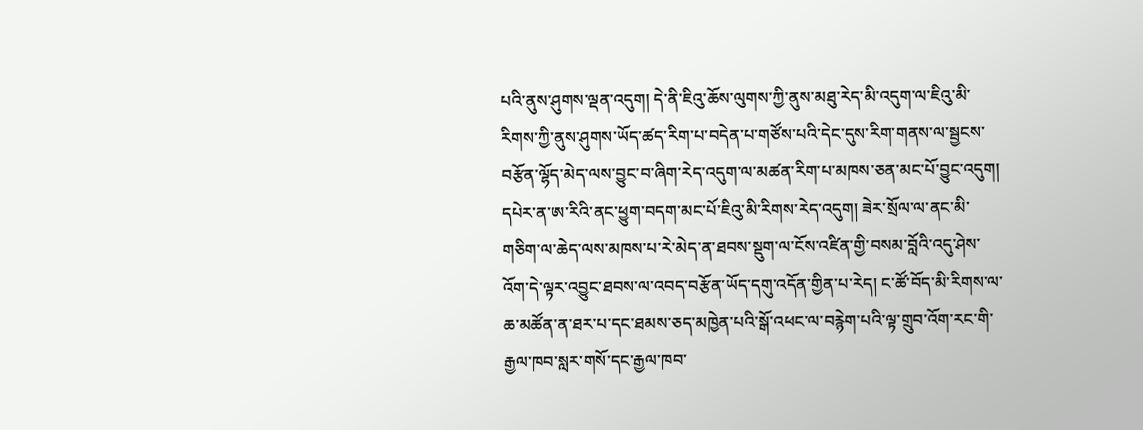པའི་ནུས་ཤུགས་ལྡན་འདུག། དེ་ནི་ཇིའུ་ཆོས་ལུགས་ཀྱི་ནུས་མཐུ་རེད་མི་འདུག་ལ་ཇིའུ་མི་རིགས་ཀྱི་ནུས་ཤུགས་ཡོད་ཚད་རིག་པ་བདེན་པ་གཙོས་པའི་དེང་དུས་རིག་གནས་ལ་སྦྱངས་བརྩོན་ལྷོད་མེད་ལས་བྱུང་བ་ཞིག་རེད་འདུག་ལ་མཚན་རིག་པ་མཁས་ཅན་མང་པོ་བྱུང་འདུག། དཔེར་ན་ཨ་རིའི་ནང་ཕྱུག་བདག་མང་པོ་ཇིའུ་མི་རིགས་རེད་འདུག། ཟེར་སྲོལ་ལ་ནང་མི་གཅིག་ལ་ཆེད་ལས་མཁས་པ་རེ་མེད་ན་ཐབས་སྡུག་ལ་ངོས་འཛིན་གྱི་བསམ་བློའི་འདུ་ཤེས་འོག་དེ་ལྟར་འབྱུང་ཐབས་ལ་འབད་བརྩོན་ཡོད་དགུ་འདོན་གྱིན་པ་རེད། ང་ཚོ་བོད་མི་རིགས་ལ་ཆ་མཚོན་ན་ཐར་པ་དང་ཐམས་ཅད་མཁྱེན་པའི་སྒོ་འཕང་ལ་བརྙེག་པའི་ལྟ་གྲུབ་འོག་རང་གི་རྒྱལ་ཁབ་སླར་གསོ་དང་རྒྱལ་ཁབ་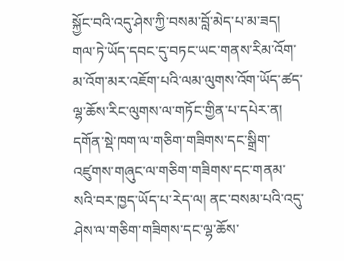སྐྱོང་བའི་འདུ་ཤེས་ཀྱི་བསམ་བློ་མེད་པ་མ་ཟད། གལ་ཏེ་ཡོད་དབང་དུ་བཏང་ཡང་གནས་རིམ་འོག་མ་འོག་མར་འཇོག་པའི་ལམ་ལུགས་འོག་ཡོད་ཚད་ལྷ་ཆོས་རིང་ལུགས་ལ་གཏོང་གྱིན་པ་དཔེར་ན། དགོན་སྡེ་ཁག་ལ་གཅིག་གཟིགས་དང་སྒྲིག་འཛུགས་གཞུང་ལ་གཅིག་གཟིགས་དང་གནམ་སའི་བར་ཁྱད་ཡོད་པ་རེད་ལ། ནང་བསམ་པའི་འདུ་ཤེས་ལ་གཅིག་གཟིགས་དང་ལྷ་ཆོས་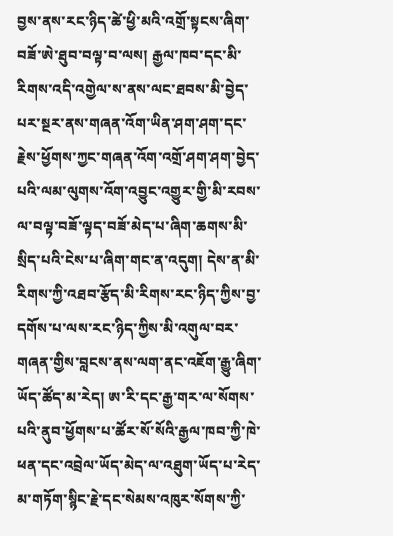བྱས་ནས་རང་ཉིད་ཚེ་ཕྱི་མའི་འགྲོ་སྟངས་ཞིག་བཟོ་ཨེ་ཐུབ་བལྟ་བ་ལས། རྒྱལ་ཁབ་དང་མི་རིགས་འདི་འགྱེལ་ས་ནས་ལང་ཐབས་མི་བྱེད་པར་སྔར་ནས་གཞན་འོག་ཡིན་ཤག་ཤག་དང་རྗེས་ཕྱོགས་ཀྱང་གཞན་འོག་འགྲོ་ཤག་ཤག་བྱེད་པའི་ལམ་ལུགས་འོག་འབྱུང་འགྱུར་གྱི་མི་རབས་ལ་བལྟ་བཟོ་ལྟད་བཟོ་མེད་པ་ཞིག་ཆགས་མི་སྲིད་པའི་ངེས་པ་ཞིག་གང་ན་འདུག། དེས་ན་མི་རིགས་ཀྱི་འཐབ་རྩོད་མི་རིགས་རང་ཉིད་ཀྱིས་བྱ་དགོས་པ་ལས་རང་ཉིད་ཀྱིས་མི་འགུལ་བར་གཞན་གྱིས་བླངས་ནས་ལག་ནང་འཇོག་རྒྱུ་ཞིག་ཡོད་ཚོད་མ་རེད། ཨ་རི་དང་རྒྱ་གར་ལ་སོགས་པའི་ནུབ་ཕྱོགས་པ་ཚོར་སོ་སོའི་རྒྱལ་ཁབ་ཀྱི་ཁེ་ཕན་དང་འབྲེལ་ཡོད་མེད་ལ་འཐུག་ཡོད་པ་རེད་མ་གཏོག་སྙིང་རྗེ་དང་སེམས་འཁུར་སོགས་ཀྱི་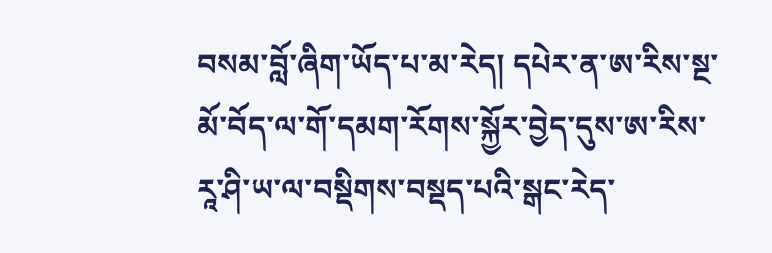བསམ་བློ་ཞིག་ཡོད་པ་མ་རེད། དཔེར་ན་ཨ་རིས་སྔ་མོ་བོད་ལ་གོ་དམག་རོགས་སྐྱོར་བྱེད་དུས་ཨ་རིས་རཱ་ཤི་ཡ་ལ་བསྡིགས་བསྡད་པའི་སྒང་རེད་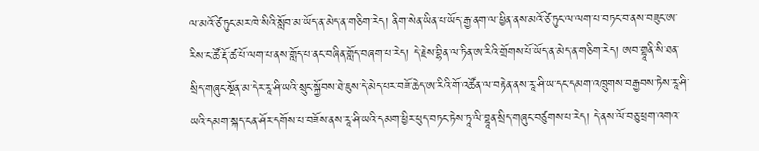ལ་མའོ་ཙེ་ཏུང་མར་ཁེ་སིའི་སློབ་མ་ཡོད་ན་མེད་ན་གཅིག་རེད། ནིག་སེན་ཡིན་པ་ཡོད་རྒྱ་ནག་ལ་ཕྱིན་ནས་མའོ་ཙེ་ཏུང་ལ་ལག་པ་བཏང་བ་ནས་བཟུང་ཨ་རིས་ང་ཚོ་རྡོ་ཚ་པོ་ལག་པ་ནས་གློད་པ་ནང་བཞིན་གློད་བཞག་པ་རེད། དེ་རྗེས་བྷིན་ལ་ཏིན་ཨ་རིའི་གྲོགས་པོ་ཡོད་ན་མེད་ན་གཅིག་རེད། ཨབ་གྷཱནི་སི་ཐན་སྲིད་གཞུང་སྔོན་མ་དེར་རཱ་ཤི་ཡའི་སྲུང་སྐྱོབས་ཐེ་ཇུས་དེ་མེད་པར་བཟོ་ཆེད་ཨ་རིའི་གོ་འཚོན་ལ་བརྟེན་ནས་རཱ་ཤི་ཡ་དང་དམག་འཁྲུགས་བརྒྱབས་ཏེས་རཱ་ཤི་ཡའི་དམག་སྐད་ངན་ཤོར་དགོས་པ་བཟོས་ནས་རཱ་ཤི་ཡའི་དམག་ཕྱིར་ཕུད་བཏང་ཏེས་ཏཱ་ལི་བྷཱན་སྲིད་གཞུང་བཙུགས་པ་རེད། དེ་ནས་ལོ་བཅུ་ཕྲག་འགའ་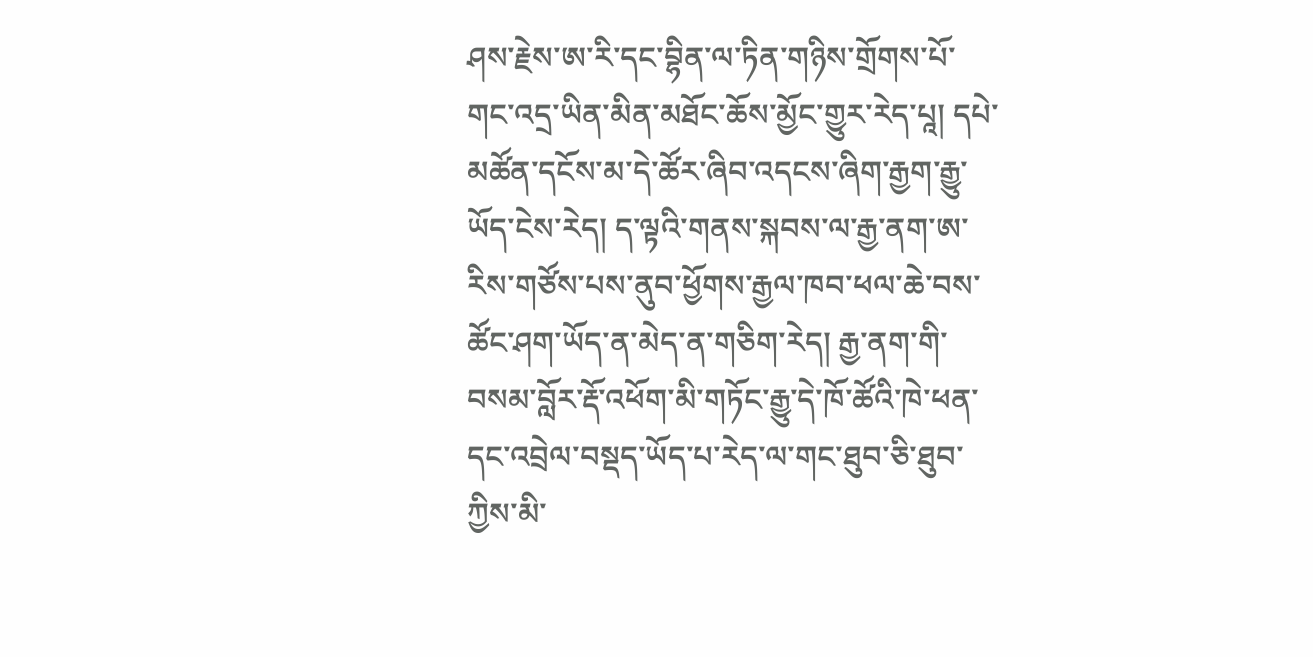ཤས་རྗེས་ཨ་རི་དང་བྷིན་ལ་ཏིན་གཉིས་གྲོགས་པོ་གང་འདྲ་ཡིན་མིན་མཐོང་ཆོས་མྱོང་གྱུར་རེད་པཱ། དཔེ་མཚོན་དངོས་མ་དེ་ཚོར་ཞིབ་འདངས་ཞིག་རྒྱག་རྒྱུ་ཡོད་ངེས་རེད། ད་ལྟའི་གནས་སྐབས་ལ་རྒྱ་ནག་ཨ་རིས་གཙོས་པས་ནུབ་ཕྱོགས་རྒྱལ་ཁབ་ཕལ་ཆེ་བས་ཚོང་ཤག་ཡོད་ན་མེད་ན་གཅིག་རེད། རྒྱ་ནག་གི་བསམ་བློར་རྡོ་འཕོག་མི་གཏོང་རྒྱུ་དེ་ཁོ་ཚོའི་ཁེ་ཕན་དང་འབྲེལ་བསྡད་ཡོད་པ་རེད་ལ་གང་ཐུབ་ཅི་ཐུབ་ཀྱིས་མི་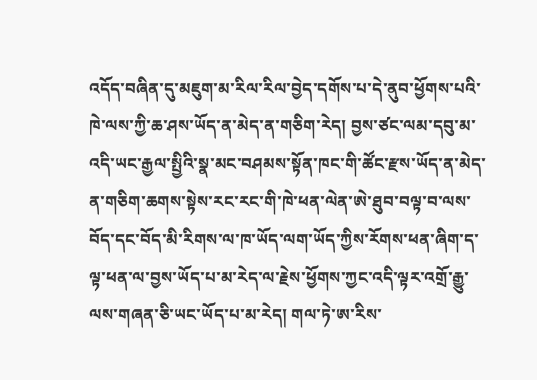འདོད་བཞིན་དུ་མཇུག་མ་རིལ་རིལ་བྱེད་དགོས་པ་དེ་ནུབ་ཕྱོགས་པའི་ཁེ་ལས་ཀྱི་ཆ་ཤས་ཡོད་ན་མེད་ན་གཅིག་རེད། བྱས་ཙང་ལམ་དབུ་མ་འདི་ཡང་རྒྱལ་སྤྱིའི་སྣ་མང་བཤམས་སྟོན་ཁང་གི་ཚོང་རྫས་ཡོད་ན་མེད་ན་གཅིག་ཆགས་སྟེས་རང་རང་གི་ཁེ་ཕན་ལེན་ཨེ་ཐུབ་བལྟ་བ་ལས་བོད་དང་བོད་མི་རིགས་ལ་ཁ་ཡོད་ལག་ཡོད་ཀྱིས་རོགས་ཕན་ཞིག་ད་ལྟ་ཕན་ལ་བྱས་ཡོད་པ་མ་རེད་ལ་རྗེས་ཕྱོགས་ཀྱང་འདི་ལྟར་འགྲོ་རྒྱུ་ལས་གཞན་ཅི་ཡང་ཡོད་པ་མ་རེད། གལ་ཏེ་ཨ་རིས་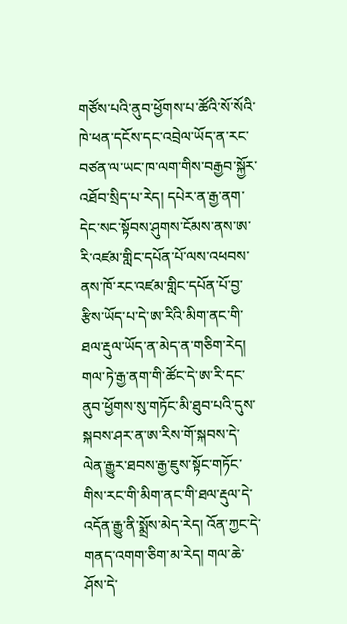གཙོས་པའི་ནུབ་ཕྱོགས་པ་ཚོའི་སོ་སོའི་ཁེ་ཕན་དངོས་དང་འབྲེལ་ཡོད་ན་རང་བཙན་ལ་ཡང་ཁ་ལག་གིས་བརྒྱབ་སྐྱོར་འཐོབ་སྲིད་པ་རེད། དཔེར་ན་རྒྱ་ནག་དེང་སང་སྟོབས་ཤུགས་ངོམས་ནས་ཨ་རི་འཛམ་གླིང་དཔོན་པོ་ལས་འཕབས་ནས་ཁོ་རང་འཛམ་གླིང་དཔོན་པོ་བྱ་རྩིས་ཡོད་པ་དེ་ཨ་རིའི་མིག་ནང་གི་ཐལ་རྡུལ་ཡོད་ན་མེད་ན་གཅིག་རེད། གལ་ཏེ་རྒྱ་ནག་གི་ཚོང་དེ་ཨ་རི་དང་ནུབ་ཕྱོགས་སུ་གཏོང་མི་ཐུབ་པའི་དུས་སྐབས་ཤར་ན་ཨ་རིས་གོ་སྐབས་དེ་ལེན་རྒྱུར་ཐབས་རྒྱ་ཇུས་སྟོང་གཏོང་གིས་རང་གི་མིག་ནང་གི་ཐལ་རྡུལ་དེ་འདོན་རྒྱུ་ནི་སྨྲོས་མེད་རེད། འོན་ཀྱང་དེ་གནད་འགག་ཅིག་མ་རེད། གལ་ཆེ་ཤོས་དེ་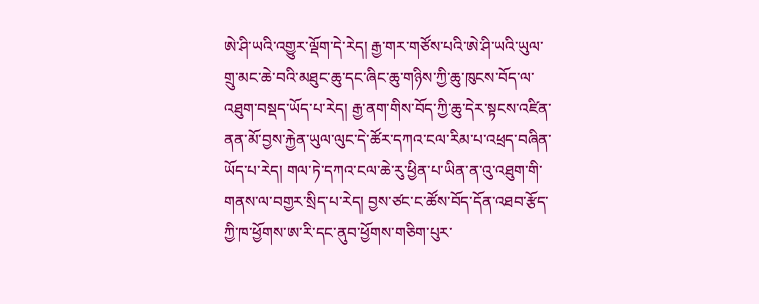ཨེ་ཤི་ཡའི་འགྱུར་ལྡོག་དེ་རེད། རྒྱ་གར་གཙོས་པའི་ཨེ་ཤི་ཡའི་ཡུལ་གྲུ་མང་ཆེ་བའི་མཐུང་ཆུ་དང་ཞིང་ཆུ་གཉིས་ཀྱི་ཆུ་ཁུངས་བོད་ལ་འཐུག་བསྡད་ཡོད་པ་རེད། རྒྱ་ནག་གིས་བོད་ཀྱི་ཆུ་དེར་སྟངས་འཛིན་ནན་མོ་བྱས་རྐྱེན་ཡུལ་ལུང་དེ་ཚོར་དཀའ་ངལ་རིམ་པ་འཕྲད་བཞིན་ཡོད་པ་རེད། གལ་ཏེ་དཀའ་ངལ་ཆེ་རུ་ཕྱིན་པ་ཡིན་ན་འུ་འཐུག་གི་གནས་ལ་བགྱར་སྲིད་པ་རེད། བྱས་ཙང་ང་ཚོས་བོད་དོན་འཐབ་རྩོད་ཀྱི་ཁ་ཕྱོགས་ཨ་རི་དང་ནུབ་ཕྱོགས་གཅིག་པུར་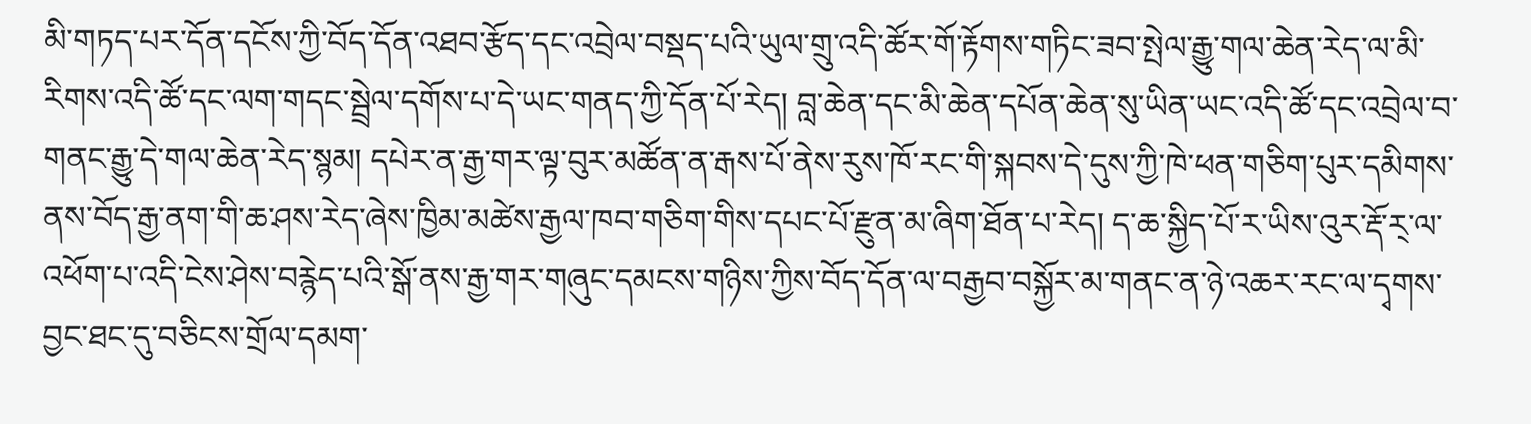མི་གཏད་པར་དོན་དངོས་ཀྱི་བོད་དོན་འཐབ་རྩོད་དང་འབྲེལ་བསྡད་པའི་ཡུལ་གྲུ་འདི་ཚོར་གོ་རྟོགས་གཏིང་ཟབ་སྤེལ་རྒྱུ་གལ་ཆེན་རེད་ལ་མི་རིགས་འདི་ཚོ་དང་ལག་གདང་སྦྲེལ་དགོས་པ་དེ་ཡང་གནད་ཀྱི་དོན་པོ་རེད། བླ་ཆེན་དང་མི་ཆེན་དཔོན་ཆེན་སུ་ཡིན་ཡང་འདི་ཚོ་དང་འབྲེལ་བ་གནང་རྒྱུ་དེ་གལ་ཆེན་རེད་སྙམ། དཔེར་ན་རྒྱ་གར་ལྟ་བུར་མཚོན་ན་རྒས་པོ་ནེས་རུས་ཁོ་རང་གི་སྐབས་དེ་དུས་ཀྱི་ཁེ་ཕན་གཅིག་པུར་དམིགས་ནས་བོད་རྒྱ་ནག་གི་ཆ་ཤས་རེད་ཞེས་ཁྱིམ་མཚེས་རྒྱལ་ཁབ་གཅིག་གིས་དཔང་པོ་རྫུན་མ་ཞིག་ཐོན་པ་རེད། ད་ཆ་སྐྱིད་པོ་ར་ཡིས་འུར་རྡོ་ར྄་ལ་འཕོག་པ་འདི་ངེས་ཤེས་བརྙེད་པའི་སྒོ་ནས་རྒྱ་གར་གཞུང་དམངས་གཉིས་ཀྱིས་བོད་དོན་ལ་བརྒྱབ་བསྐྱོར་མ་གནང་ན་ཉེ་འཆར་རང་ལ་དྭགས་བྱང་ཐང་དུ་བཅིངས་གྲོལ་དམག་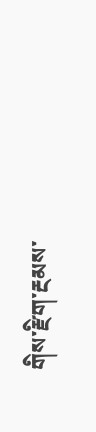གིས་རྫིག་རྔམས་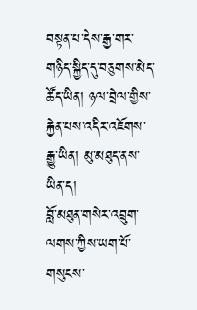བསྟན་པ་དེས་རྒྱ་གར་གཉིད་སྐྱིད་དུ་བཅུགས་མེད་ཚོད་ཡིན། ཉལ་བྲེལ་གྱིས་རྐྱེན་པས་འདིར་འཇོགས་རྒྱུ་ཡིན། མུ་མཐུད་ནས་ཡིན་ད།
བློ་མཐུན་གསེར་འབྲུག་ལགས་ཀྱིས་ཡག་པོ་གསུངས་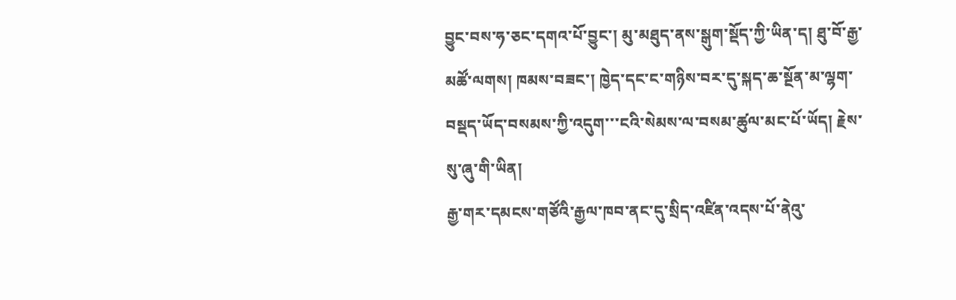བྱུང་བས་ཧ་ཅང་དགའ་པོ་བྱུང་། མུ་མཐུད་ནས་སྒུག་སྡོད་ཀྱི་ཡིན་ད། ཐུ་བོ་རྒྱ་མཚོ་ལགས། ཁམས་བཟང་། ཁྱེད་དང་ང་གཉིས་བར་དུ་སྐད་ཆ་སྔོན་མ་ལྷག་བསྡད་ཡོད་བསམས་ཀྱི་འདུག་་་ངའི་སེམས་ལ་བསམ་ཚུལ་མང་པོ་ཡོད། རྗེས་སུ་ཞུ་གི་ཡིན།
རྒྱ་གར་དམངས་གཙོའི་རྒྱལ་ཁབ་ནང་དུ་སྲིད་འཛིན་འདས་པོ་ནེའུ་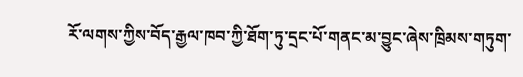རོ་ལགས་ཀྱིས་བོད་རྒྱལ་ཁབ་ཀྱི་ཐོག་ཏུ་དྲང་པོ་གནང་མ་བྱུང་ཞེས་ཁྲིམས་གཏུག་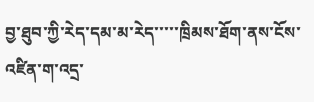བྱ་ཐུབ་ཀྱི་རེད་དམ་མ་རེད་་་་་ཁྲིམས་ཐོག་ནས་ངོས་འཛིན་ག་འདྲ་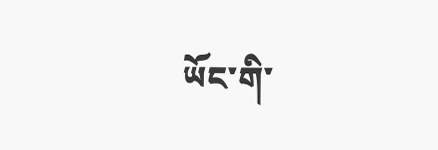ཡོང་གི་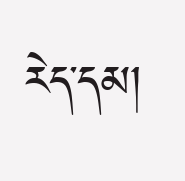རེད་དམ།